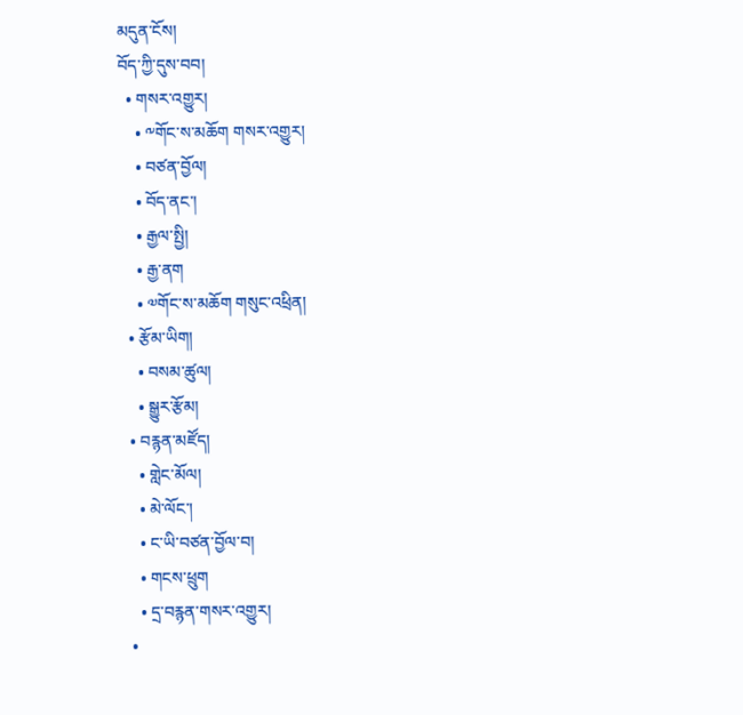མདུན་ངོས།
བོད་ཀྱི་དུས་བབ།
  • གསར་འགྱུར།
    • ༸གོང་ས་མཆོག གསར་འགྱུར།
    • བཙན་བྱོལ།
    • བོད་ནང་།
    • རྒྱལ་སྤྱི།
    • རྒྱ་ནག
    • ༧གོང་ས་མཆོག གསུང་འཕྲིན།
  • རྩོམ་ཡིག།
    • བསམ་ཚུལ།
    • སྒྱུར་རྩོམ།
  • བརྙན་མཛོད།
    • གླེང་མོལ།
    • མེ་ལོང་།
    • ང་ཡི་བཙན་བྱོལ་བ།
    • གངས་ཕྲུག
    • དྲ་བརྙན་གསར་འགྱུར།
  •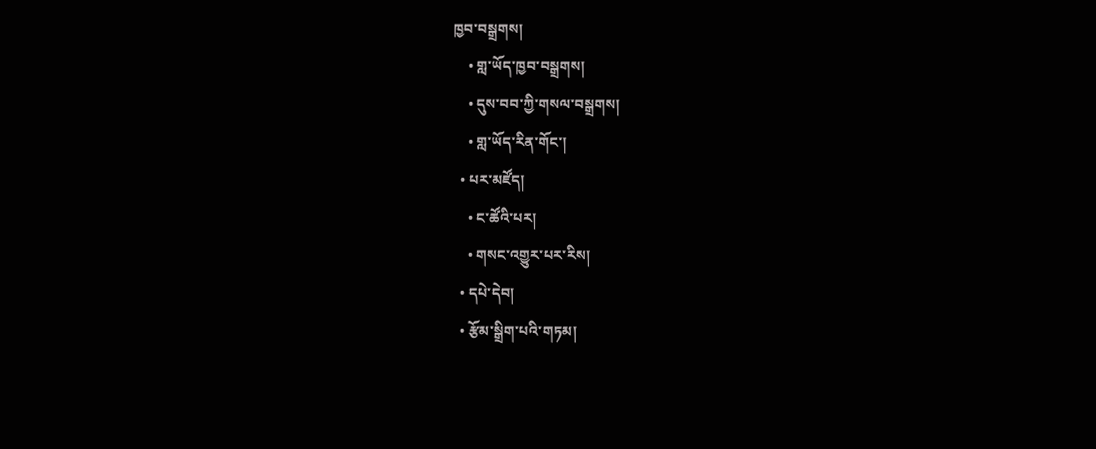ཁྱབ་བསྒྲགས།
    • གླ་ཡོད་ཁྱབ་བསྒྲགས།
    • དུས་བབ་ཀྱི་གསལ་བསྒྲགས།
    • གླ་ཡོད་རིན་གོང་།
  • པར་མཛོད།
    • ང་ཚོའི་པར།
    • གསང་འགྱུར་པར་རིས།
  • དཔེ་དེབ།
  • རྩོམ་སྒྲིག་པའི་གཏམ།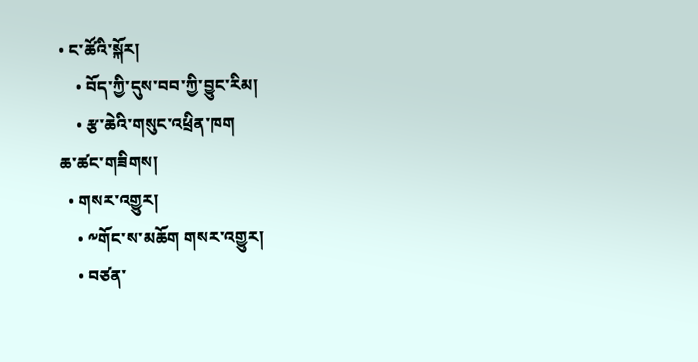• ང་ཚོའི་སྐོར།
    • བོད་ཀྱི་དུས་བབ་ཀྱི་བྱུང་རིམ།
    • རྩ་ཆེའི་གསུང་འཕྲིན་ཁག
ཆ་ཚང་གཟིགས།
  • གསར་འགྱུར།
    • ༸གོང་ས་མཆོག གསར་འགྱུར།
    • བཙན་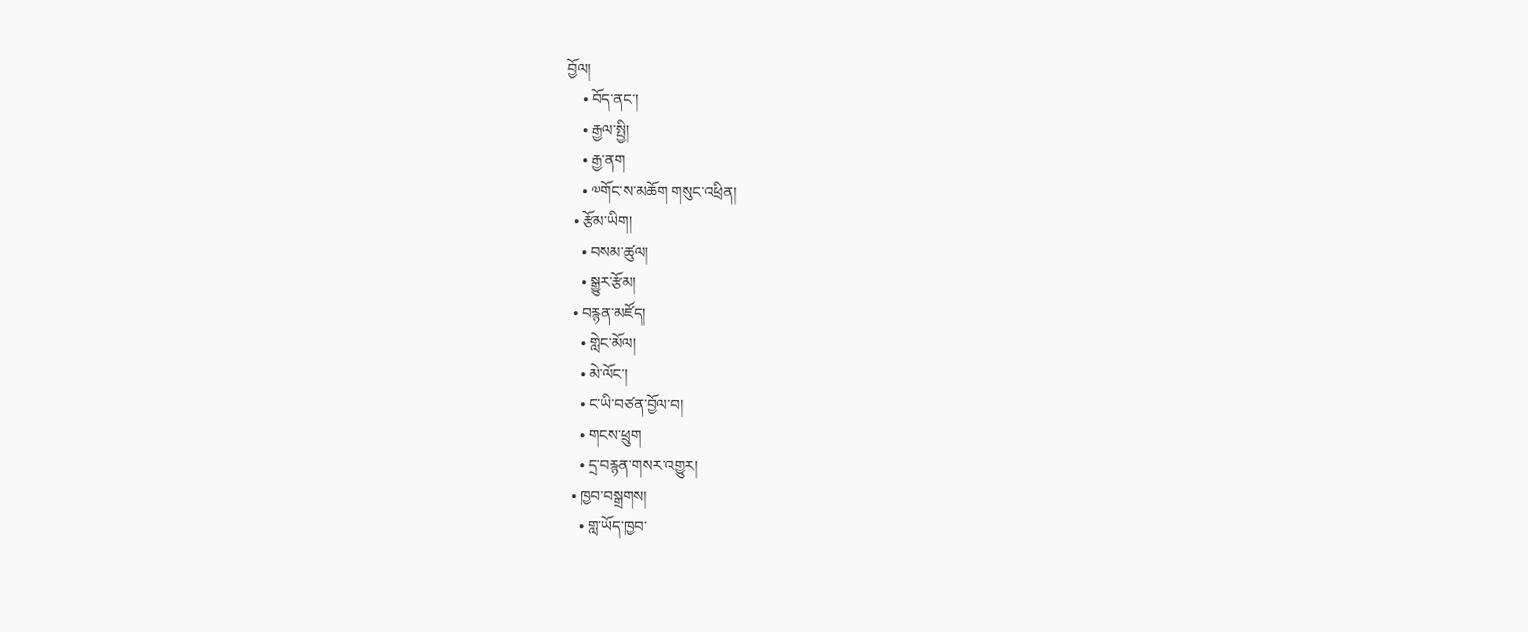བྱོལ།
    • བོད་ནང་།
    • རྒྱལ་སྤྱི།
    • རྒྱ་ནག
    • ༧གོང་ས་མཆོག གསུང་འཕྲིན།
  • རྩོམ་ཡིག།
    • བསམ་ཚུལ།
    • སྒྱུར་རྩོམ།
  • བརྙན་མཛོད།
    • གླེང་མོལ།
    • མེ་ལོང་།
    • ང་ཡི་བཙན་བྱོལ་བ།
    • གངས་ཕྲུག
    • དྲ་བརྙན་གསར་འགྱུར།
  • ཁྱབ་བསྒྲགས།
    • གླ་ཡོད་ཁྱབ་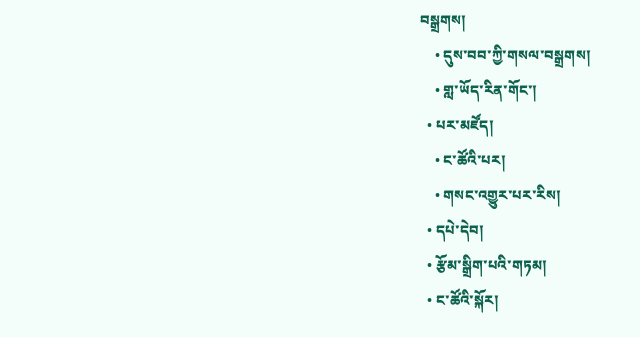བསྒྲགས།
    • དུས་བབ་ཀྱི་གསལ་བསྒྲགས།
    • གླ་ཡོད་རིན་གོང་།
  • པར་མཛོད།
    • ང་ཚོའི་པར།
    • གསང་འགྱུར་པར་རིས།
  • དཔེ་དེབ།
  • རྩོམ་སྒྲིག་པའི་གཏམ།
  • ང་ཚོའི་སྐོར།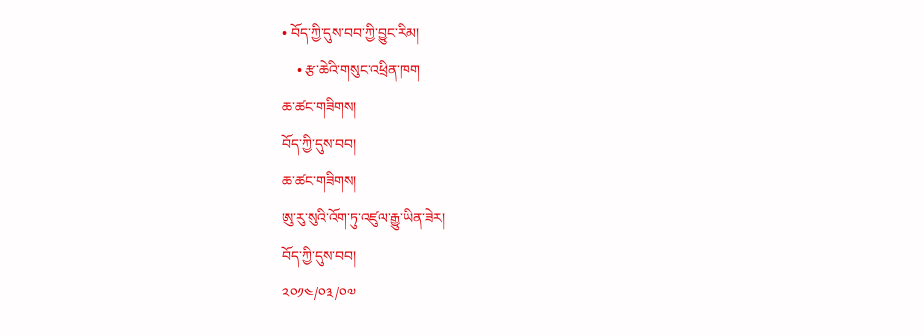• བོད་ཀྱི་དུས་བབ་ཀྱི་བྱུང་རིམ།
    • རྩ་ཆེའི་གསུང་འཕྲིན་ཁག
ཆ་ཚང་གཟིགས།
བོད་ཀྱི་དུས་བབ།
ཆ་ཚང་གཟིགས།
ཨུ་རུ་སུའི་འོག་ཏུ་འཛུལ་རྒྱུ་ཡིན་ཟེར།
བོད་ཀྱི་དུས་བབ།
༢༠༡༤/༠༣/༠༧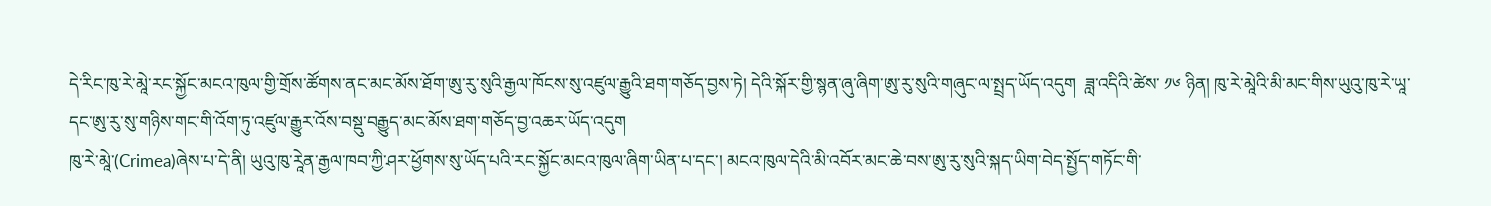དེ་རིང་ཁུ་རེ་མཱེ་རང་སྐྱོང་མངའ་ཁུལ་གྱི་གྲོས་ཚོགས་ནང་མང་མོས་ཐོག་ཨུ་རུ་སུའི་རྒྱལ་ཁོངས་སུ་འཛུལ་རྒྱུའི་ཐག་གཅོད་བྱས་ཏེ། དེའི་སྐོར་གྱི་སྙན་ཞུ་ཞིག་ཨུ་རུ་སུའི་གཞུང་ལ་སྤྲད་ཡོད་འདུག  ཟླ་འདིའི་ཚེས་ ༡༦ ཉིན། ཁུ་རེ་མཱེའི་མི་མང་གིས་ཡུའུ་ཁུ་རེ་ཡཱ་དང་ཨུ་རུ་སུ་གཉིས་གང་གི་འོག་ཏུ་འཛུལ་རྒྱུར་འོས་བསྡུ་བརྒྱུད་མང་མོས་ཐག་གཅོད་བྱ་འཆར་ཡོད་འདུག
ཁུ་རེ་མཱེ་(Crimea)ཞེས་པ་དེ་ནི། ཡུའུ་ཁུ་རཱེན་རྒྱལ་ཁབ་ཀྱི་ཤར་ཕྱོགས་སུ་ཡོད་པའི་རང་སྐྱོང་མངའ་ཁུལ་ཞིག་ཡིན་པ་དང་། མངའ་ཁུལ་དེའི་མི་འབོར་མང་ཆེ་བས་ཨུ་རུ་སུའི་སྐད་ཡིག་བེད་སྤྱོད་གཏོང་གི་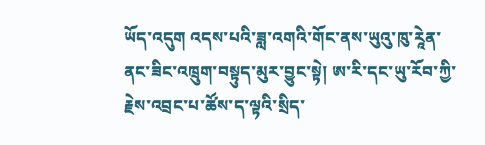ཡོད་འདུག འདས་པའི་ཟླ་འགའི་གོང་ནས་ཡུའུ་ཁུ་རཱེན་ནང་ཟིང་འཁྲུག་བསྟུད་མུར་བྱུང་སྟེ། ཨ་རི་དང་ཡུ་རོབ་ཀྱི་རྗེས་འབྲང་པ་ཚོས་ད་ལྟའི་སྲིད་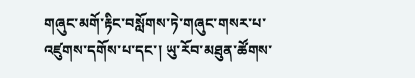གཞུང་མགོ་རྟིང་བསློགས་ཏེ་གཞུང་གསར་པ་འཛུགས་དགོས་པ་དང་། ཡུ་རོབ་མཐུན་ཚོགས་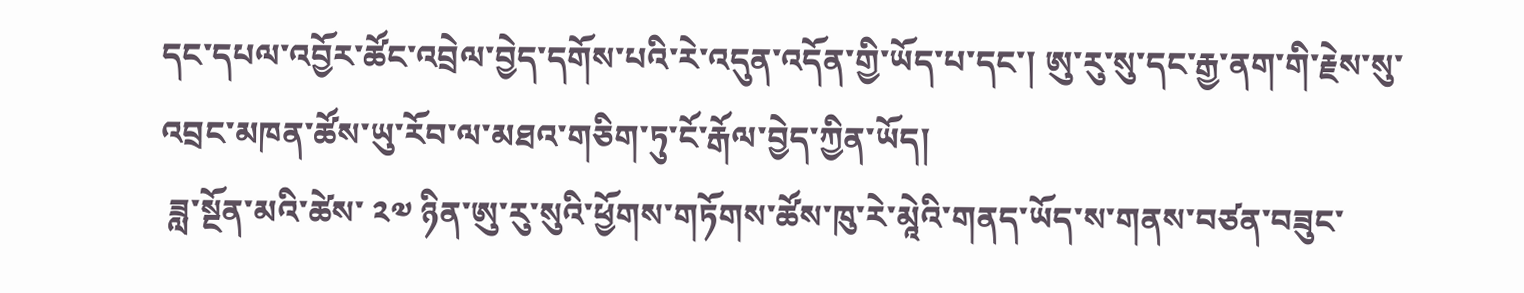དང་དཔལ་འབྱོར་ཚོང་འབྲེལ་བྱེད་དགོས་པའི་རེ་འདུན་འདོན་གྱི་ཡོད་པ་དང་། ཨུ་རུ་སུ་དང་རྒྱ་ནག་གི་རྗེས་སུ་འབྲང་མཁན་ཚོས་ཡུ་རོབ་ལ་མཐའ་གཅིག་ཏུ་ངོ་རྒོལ་བྱེད་ཀྱིན་ཡོད།
 ཟླ་སྔོན་མའི་ཚེས་ ༢༧ ཉིན་ཨུ་རུ་སུའི་ཕྱོགས་གཏོགས་ཚོས་ཁུ་རེ་མཱེའི་གནད་ཡོད་ས་གནས་བཙན་བཟུང་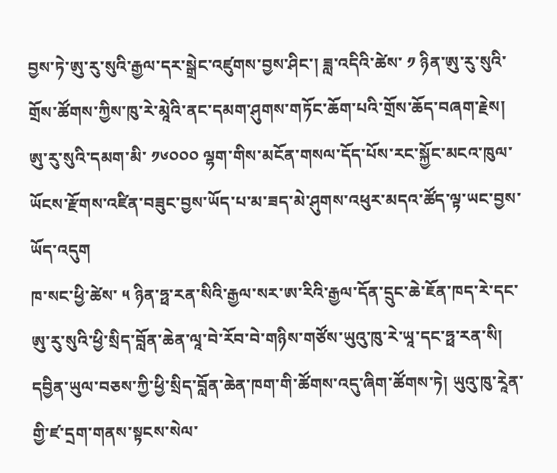བྱས་ཏེ་ཨུ་རུ་སུའི་རྒྱལ་དར་སྒྲེང་འཛུགས་བྱས་ཤིང་། ཟླ་འདིའི་ཚེས་ ༡ ཉིན་ཨུ་རུ་སུའི་གྲོས་ཚོགས་ཀྱིས་ཁུ་རེ་མཱེའི་ནང་དམག་ཤུགས་གཏོང་ཆོག་པའི་གྲོས་ཆོད་བཞག་རྗེས། ཨུ་རུ་སུའི་དམག་མི་ ༡༦༠༠༠ ལྷག་གིས་མངོན་གསལ་དོད་པོས་རང་སྐྱོང་མངའ་ཁུལ་ཡོངས་རྫོགས་འཛིན་བཟུང་བྱས་ཡོད་པ་མ་ཟད་མེ་ཤུགས་འཕུར་མདའ་ཚོད་ལྟ་ཡང་བྱས་ཡོད་འདུག
ཁ་སང་ཕྱི་ཚེས་ ༥ ཉིན་ཧྥ་རན་སིའི་རྒྱལ་སར་ཨ་རིའི་རྒྱལ་དོན་དྲུང་ཆེ་ཇོན་ཁད་རེ་དང་ཨུ་རུ་སུའི་ཕྱི་སྲིད་བློན་ཆེན་ལཱ་བེ་རོབ་བེ་གཉིས་གཙོས་ཡུའུ་ཁུ་རེ་ཡཱ་དང་ཧྥ་རན་སི། དབྱིན་ཡུལ་བཅས་ཀྱི་ཕྱི་སྲིད་བློན་ཆེན་ཁག་གི་ཚོགས་འདུ་ཞིག་ཚོགས་ཏེ། ཡུའུ་ཁུ་རཱེན་གྱི་ཛ་དྲག་གནས་སྟངས་སེལ་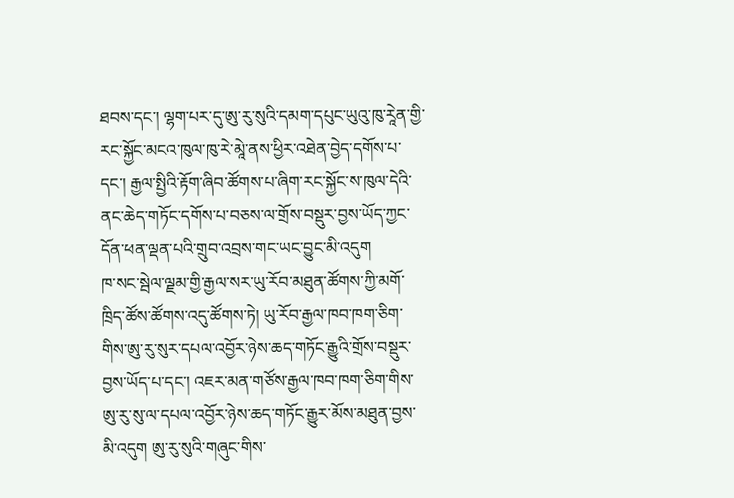ཐབས་དང་། ལྷག་པར་དུ་ཨུ་རུ་སུའི་དམག་དཔུང་ཡུའུ་ཁུ་རཱེན་གྱི་རང་སྐྱོང་མངའ་ཁུལ་ཁུ་རེ་མཱེ་ནས་ཕྱིར་འཐེན་བྱེད་དགོས་པ་དང་། རྒྱལ་སྤྱིའི་རྟོག་ཞིབ་ཚོགས་པ་ཞིག་རང་སྐྱོང་ས་ཁུལ་དེའི་ནང་ཆེད་གཏོང་དགོས་པ་བཅས་ལ་གྲོས་བསྡུར་བྱས་ཡོད་ཀྱང་དོན་ཕན་ལྡན་པའི་གྲུབ་འབྲས་གང་ཡང་བྱུང་མི་འདུག
ཁ་སང་སྦེལ་ལྗམ་གྱི་རྒྱལ་སར་ཡུ་རོབ་མཐུན་ཚོགས་ཀྱི་མགོ་ཁྲིད་ཚོས་ཚོགས་འདུ་ཚོགས་ཏེ། ཡུ་རོབ་རྒྱལ་ཁབ་ཁག་ཅིག་གིས་ཨུ་རུ་སུར་དཔལ་འབྱོར་ཉེས་ཆད་གཏོང་རྒྱུའི་གྲོས་བསྡུར་བྱས་ཡོད་པ་དང་། འཇར་མན་གཙོས་རྒྱལ་ཁབ་ཁག་ཅིག་གིས་ཨུ་རུ་སུ་ལ་དཔལ་འབྱོར་ཉེས་ཆད་གཏོང་རྒྱུར་མོས་མཐུན་བྱས་མི་འདུག ཨུ་རུ་སུའི་གཞུང་གིས་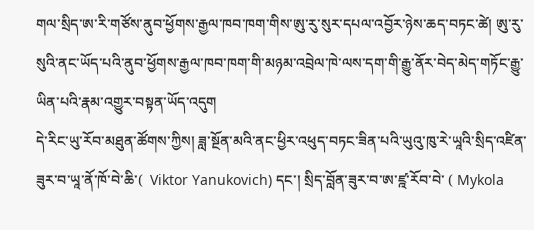གལ་སྲིད་ཨ་རི་གཙོས་ནུབ་ཕྱོགས་རྒྱལ་ཁབ་ཁག་གིས་ཨུ་རུ་སུར་དཔལ་འབྱོར་ཉེས་ཆད་བཏང་ཚེ། ཨུ་རུ་སུའི་ནང་ཡོད་པའི་ནུབ་ཕྱོགས་རྒྱལ་ཁབ་ཁག་གི་མཉམ་འབྲེལ་ཁེ་ལས་དག་གི་རྒྱུ་ནོར་བེད་མེད་གཏོང་རྒྱུ་ཡིན་པའི་རྣམ་འགྱུར་བསྟན་ཡོད་འདུག
དེ་རིང་ཡུ་རོབ་མཐུན་ཚོགས་ཀྱིས། ཟླ་སྔོན་མའི་ནང་ཕྱིར་འཕུད་བཏང་ཟིན་པའི་ཡུའུ་ཁུ་རེ་ཡཱའི་སྲིད་འཛིན་ཟུར་བ་ཡཱ་ནོ་ཁོ་བེ་ཆི་(  Viktor Yanukovich) དང་། སྲིད་བློན་ཟུར་བ་ཨ་ཛྰ་རོབ་བེ་ ( Mykola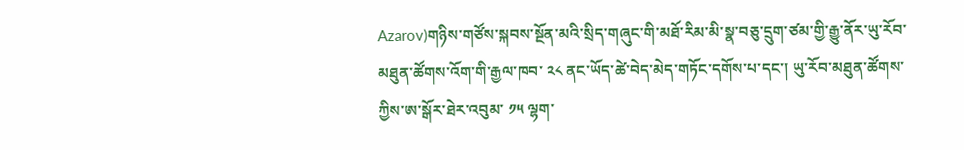Azarov)གཉིས་གཙོས་སྐབས་སྔོན་མའི་སྲིད་གཞུང་གི་མཐོ་རིམ་མི་སྣ་བཅུ་དྲུག་ཙམ་གྱི་རྒྱུ་ནོར་ཡུ་རོབ་མཐུན་ཚོགས་འོག་གི་རྒྱལ་ཁབ་ ༢༨ ནང་ཡོད་ཚེ་བེད་མེད་གཏོང་དགོས་པ་དང་། ཡུ་རོབ་མཐུན་ཚོགས་ཀྱིས་ཨ་སྒོར་ཐེར་འབུམ་ ༡༥ ལྷག་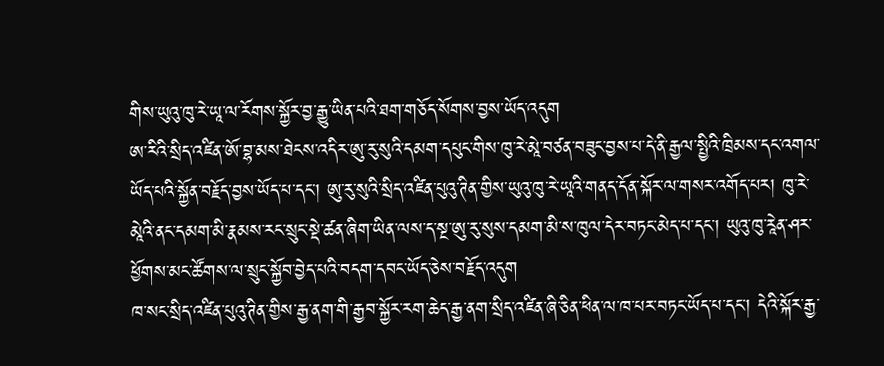གིས་ཡུའུ་ཁུ་རེ་ཡཱ་ལ་རོགས་སྐྱོར་བྱ་རྒྱུ་ཡིན་པའི་ཐག་གཅོད་སོགས་བྱས་ཡོད་འདུག
ཨ་རིའི་སྲིད་འཛིན་ཨོ་བྷ་མས་ཐེངས་འདིར་ཨུ་རུ་སུའི་དམག་དཔུང་གིས་ཁུ་རེ་མཱེ་བཙན་བཟུང་བྱས་པ་དེ་ནི་རྒྱལ་སྤྱིའི་ཁྲིམས་དང་འགལ་ཡོད་པའི་སྐྱོན་བརྗོད་བྱས་ཡོད་པ་དང་། ཨུ་རུ་སུའི་སྲིད་འཛིན་པུའུ་ཊིན་གྱིས་ཡུའུ་ཁུ་རེ་ཡཱའི་གནད་དོན་སྐོར་ལ་གསར་འགོད་པར། ཁུ་རེ་མཱེའི་ནང་དམག་མི་རྣམས་རང་སྲུང་སྡེ་ཚན་ཞིག་ཡིན་ལས་ད་སྔ་ཨུ་རུ་སུས་དམག་མི་ས་ཁུལ་དེར་བཏང་མེད་པ་དང་། ཡུའུ་ཁུ་རཱེན་ཤར་ཕྱོགས་མང་ཚོགས་ལ་སྲུང་སྐྱོབ་བྱེད་པའི་བདག་དབང་ཡོད་ཅེས་བརྗོད་འདུག
ཁ་སང་སྲིད་འཛིན་པུའུ་ཊིན་གྱིས་རྒྱ་ནག་གི་རྒྱབ་སྐྱོར་རག་ཆེད་རྒྱ་ནག་སྲིད་འཛིན་ཞི་ཅིན་ཕིན་ལ་ཁ་པར་བཏང་ཡོད་པ་དང་། དེའི་སྐོར་རྒྱ་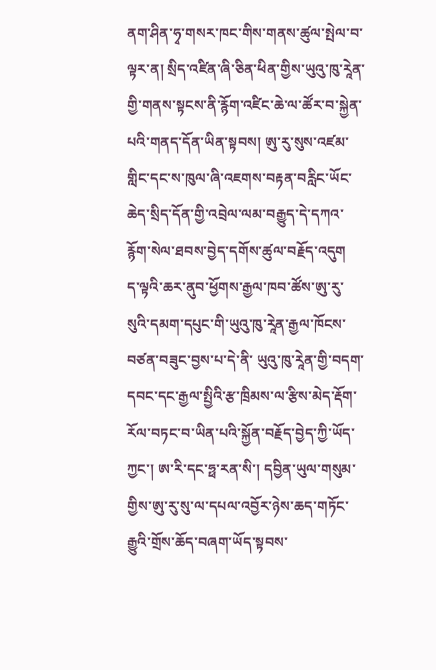ནག་ཤིན་ཧྭ་གསར་ཁང་གིས་གནས་ཚུལ་སྤེལ་བ་ལྟར་ན། སྲིད་འཛིན་ཞི་ཅིན་ཕིན་གྱིས་ཡུའུ་ཁུ་རཱེན་གྱི་གནས་སྟངས་ནི་རྙོག་འཛིང་ཆེ་ལ་ཚོར་བ་སྐྱེན་པའི་གནད་དོན་ཡིན་སྟབས། ཨུ་རུ་སུས་འཛམ་གླིང་དང་ས་ཁུལ་ཞི་འཇགས་བརྟན་བརླིང་ཡོང་ཆེད་སྲིད་དོན་གྱི་འབྲེལ་ལམ་བརྒྱུད་དེ་དཀའ་རྙོག་སེལ་ཐབས་བྱེད་དགོས་ཚུལ་བརྗོད་འདུག
ད་ལྟའི་ཆར་ནུབ་ཕྱོགས་རྒྱལ་ཁབ་ཚོས་ཨུ་རུ་སུའི་དམག་དཔུང་གི་ཡུའུ་ཁུ་རཱེན་རྒྱལ་ཁོངས་བཙན་བཟུང་བྱས་པ་དེ་ནི་ ཡུའུ་ཁུ་རཱེན་གྱི་བདག་དབང་དང་རྒྱལ་སྤྱིའི་རྩ་ཁྲིམས་ལ་རྩིས་མེད་རྡོག་རོལ་བཏང་བ་ཡིན་པའི་སྐྱོན་བརྗོད་བྱེད་ཀྱི་ཡོད་ཀྱང་། ཨ་རི་དང་ཧྥ་རན་སི་། དབྱིན་ཡུལ་གསུམ་གྱིས་ཨུ་རུ་སུ་ལ་དཔལ་འབྱོར་ཉེས་ཆད་གཏོང་རྒྱུའི་གྲོས་ཆོད་བཞག་ཡོད་སྟབས་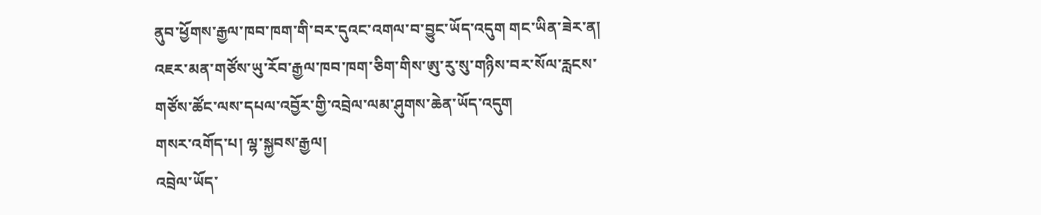ནུབ་ཕྱོགས་རྒྱལ་ཁབ་ཁག་གི་བར་དུའང་འགལ་བ་བྱུང་ཡོད་འདུག གང་ཡིན་ཟེར་ན། འཇར་མན་གཙོས་ཡུ་རོབ་རྒྱལ་ཁབ་ཁག་ཅིག་གིས་ཨུ་རུ་སུ་གཉིས་བར་སོལ་རླངས་གཙོས་ཚོང་ལས་དཔལ་འབྱོར་གྱི་འབྲེལ་ལམ་ཤུགས་ཆེན་ཡོད་འདུག
གསར་འགོད་པ། ལྷ་སྐྱབས་རྒྱལ།
འབྲེལ་ཡོད་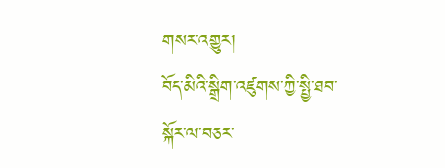གསར་འགྱུར།
བོད་མིའི་སྒྲིག་འཛུགས་ཀྱི་སྤྱི་ཐབ་སྐོར་ལ་བཅར་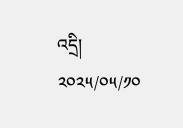འདྲི།
༢༠༢༥/༠༥/༡༠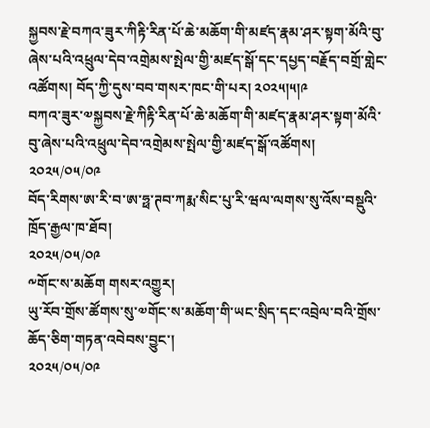སྐྱབས་རྗེ་བཀའ་ཟུར་ཀིརྟི་རིན་པོ་ཆེ་མཆོག་གི་མཛད་རྣམ་ཤར་སྟག་མོའི་བུ་ཞེས་པའི་འཕྲུལ་དེབ་འགྲེམས་སྤེལ་གྱི་མཛད་སྒོ་དང་དཔྱད་བརྗོད་བགྲོ་གླེང་འཚོགས། བོད་ཀྱི་དུས་བབ་གསར་ཁང་གི་པར། ༢༠༢༥།༥།༩
བཀའ་ཟུར་༧སྐྱབས་རྗེ་ཀིརྟི་རིན་པོ་ཆེ་མཆོག་གི་མཛད་རྣམ་ཤར་སྟག་མོའི་བུ་ཞེས་པའི་འཕྲུལ་དེབ་འགྲེམས་སྤེལ་གྱི་མཛད་སྒོ་འཚོགས།
༢༠༢༥/༠༥/༠༩
བོད་རིགས་ཨ་རི་བ་ཨ་ཧྥ་ཊབ་ཀརྨ་སིང་པུ་རི་ཝལ་ལགས་སུ་འོས་བསྡུའི་ཁྲོད་རྒྱལ་ཁ་ཐོབ།
༢༠༢༥/༠༥/༠༩
༸གོང་ས་མཆོག གསར་འགྱུར།
ཡུ་རོབ་གྲོས་ཚོགས་སུ་༧གོང་ས་མཆོག་གི་ཡང་སྲིད་དང་འབྲེལ་བའི་གྲོས་ཆོད་ཅིག་གཏན་འབེབས་བྱུང་།
༢༠༢༥/༠༥/༠༩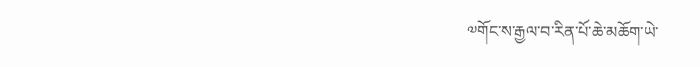༧གོང་ས་རྒྱལ་བ་རིན་པོ་ཆེ་མཆོག་ཡེ་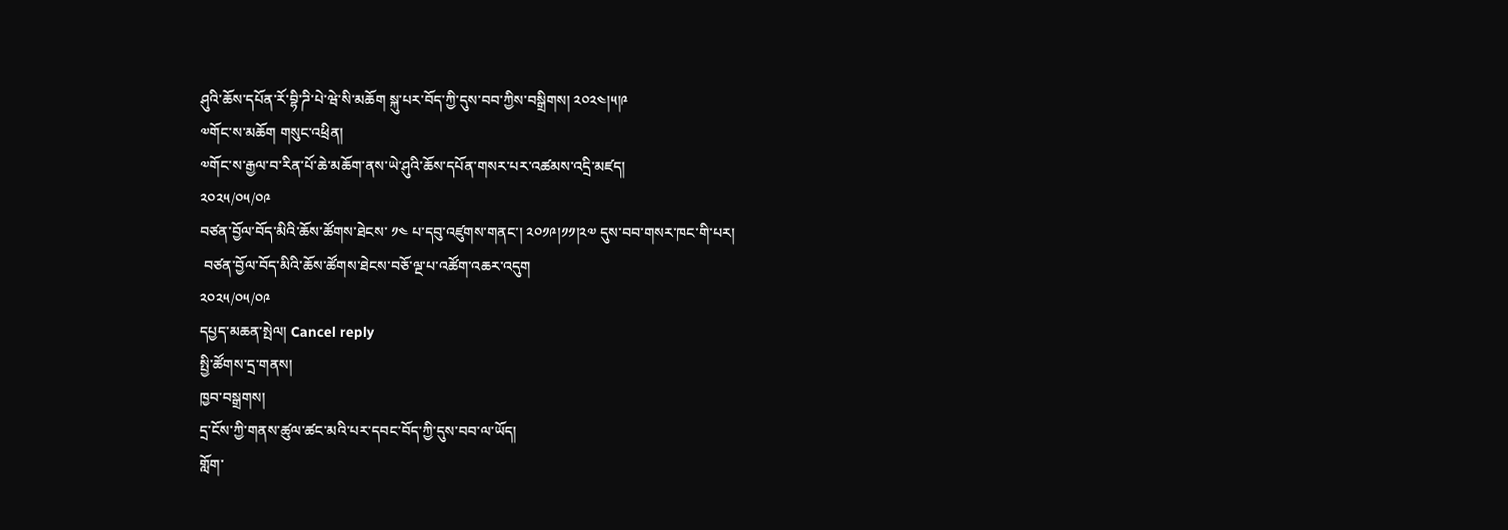ཤུའི་ཆོས་དཔོན་རོ་བྷི་ཌི་པེ་ཝེ་སི་མཆོག སྐུ་པར་བོད་ཀྱི་དུས་བབ་ཀྱིས་བསྒྲིགས། ༢༠༢༤།༥།༩
༧གོང་ས་མཆོག གསུང་འཕྲིན།
༧གོང་ས་རྒྱལ་བ་རིན་པོ་ཆེ་མཆོག་ནས་ཡེ་ཤུའི་ཆོས་དཔོན་གསར་པར་འཚམས་འདྲི་མཛད།
༢༠༢༥/༠༥/༠༩
བཙན་བྱོལ་བོད་མིའི་ཆོས་ཚོགས་ཐེངས་ ༡༤ པ་དབུ་འཛུགས་གནང་། ༢༠༡༩།༡༡།༢༧ དུས་བབ་གསར་ཁང་གི་པར།
 བཙན་བྱོལ་བོད་མིའི་ཆོས་ཚོགས་ཐེངས་བཅོ་ལྔ་པ་འཚོག་འཆར་འདུག
༢༠༢༥/༠༥/༠༩
དཔྱད་མཆན་སྤེལ། Cancel reply
སྤྱི་ཚོགས་དྲ་གནས།
ཁྱབ་བསྒྲགས།
དྲ་ངོས་ཀྱི་གནས་ཚུལ་ཚང་མའི་པར་དབང་བོད་ཀྱི་དུས་བབ་ལ་ཡོད།
གློག་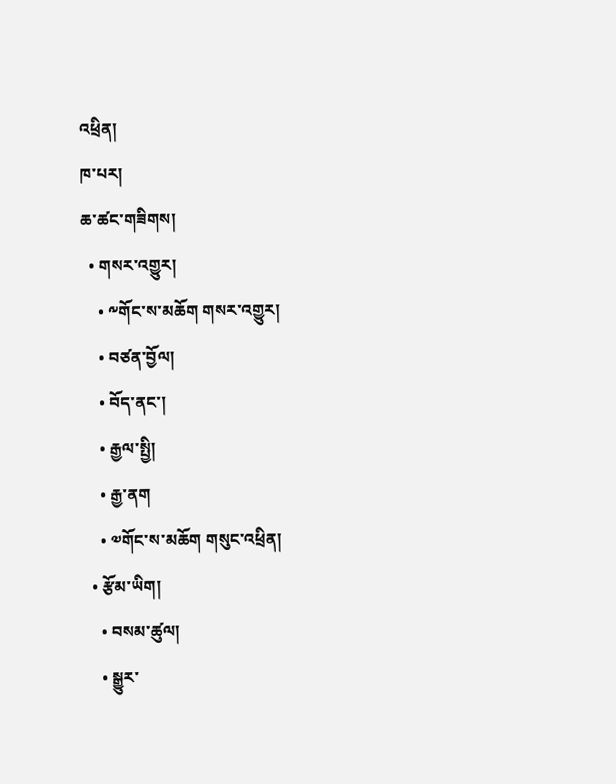འཕྲིན།
ཁ་པར།
ཆ་ཚང་གཟིགས།
  • གསར་འགྱུར།
    • ༸གོང་ས་མཆོག གསར་འགྱུར།
    • བཙན་བྱོལ།
    • བོད་ནང་།
    • རྒྱལ་སྤྱི།
    • རྒྱ་ནག
    • ༧གོང་ས་མཆོག གསུང་འཕྲིན།
  • རྩོམ་ཡིག།
    • བསམ་ཚུལ།
    • སྒྱུར་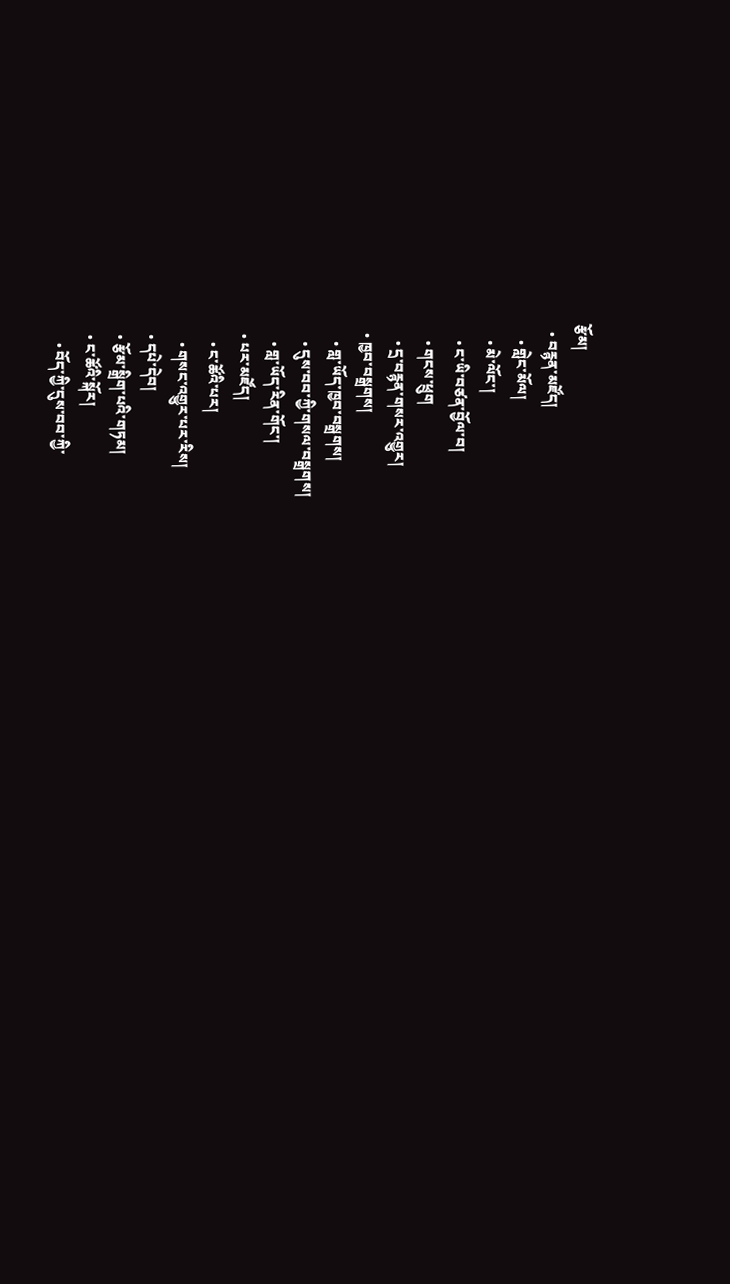རྩོམ།
  • བརྙན་མཛོད།
    • གླེང་མོལ།
    • མེ་ལོང་།
    • ང་ཡི་བཙན་བྱོལ་བ།
    • གངས་ཕྲུག
    • དྲ་བརྙན་གསར་འགྱུར།
  • ཁྱབ་བསྒྲགས།
    • གླ་ཡོད་ཁྱབ་བསྒྲགས།
    • དུས་བབ་ཀྱི་གསལ་བསྒྲགས།
    • གླ་ཡོད་རིན་གོང་།
  • པར་མཛོད།
    • ང་ཚོའི་པར།
    • གསང་འགྱུར་པར་རིས།
  • དཔེ་དེབ།
  • རྩོམ་སྒྲིག་པའི་གཏམ།
  • ང་ཚོའི་སྐོར།
    • བོད་ཀྱི་དུས་བབ་ཀྱི་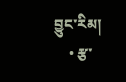བྱུང་རིམ།
    • རྩ་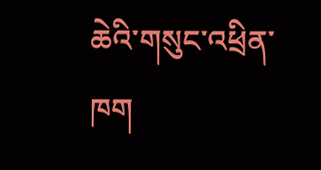ཆེའི་གསུང་འཕྲིན་ཁག